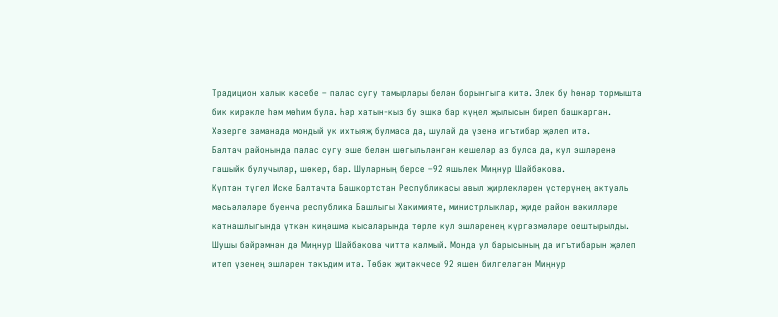Традицион халык кәсебе – палас сугу тамырлары белән борынгыга китә. Элек бу һөнәр тормышта бик кирәкле һәм мөһим була. Һәр хатын-кыз бу эшкә бар күңел җылысын биреп башкарган. Хәзерге заманада мондый ук ихтыяҗ булмаса да, шулай да үзенә игътибар җәлеп итә.
Балтач районында палас сугу эше белән шөгыльләнгән кешеләр аз булса да, кул эшләренә гашыйк булучылар, шөкер, бар. Шуларның берсе –92 яшьлек Миңнур Шайбәкова.
Күптән түгел Иске Балтачта Башкортстан Республикасы авыл җирлекләрен үстерүнең актуаль мәсьәләләре буенча республика Башлыгы Хакимияте, министрлыклар, җиде район вәкилләре катнашлыгында үткән киңәшмә кысаларында төрле кул эшләренең күргәзмәләре оештырылды. Шушы бәйрәмнән дә Миңнур Шайбәкова читтә калмый. Монда ул барысының да игътибарын җәлеп итеп үзенең эшләрен тәкъдим итә. Төбәк җитәкчесе 92 яшен билгеләгән Миңнур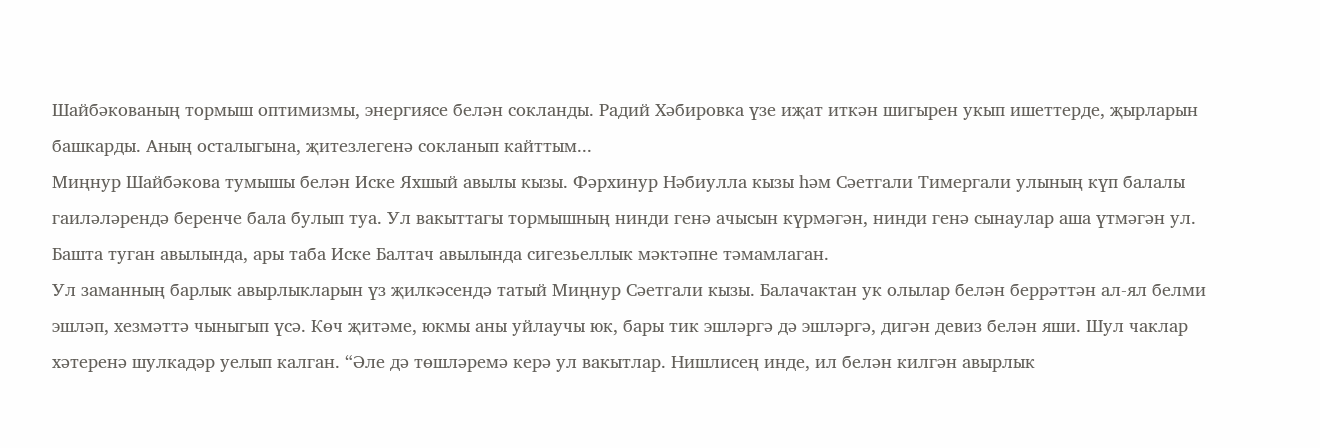Шайбәкованың тормыш оптимизмы, энергиясе белән сокланды. Радий Хәбировка үзе иҗат иткән шигырен укып ишеттерде, җырларын башкарды. Аның осталыгына, җитезлегенә сокланып кайттым...
Миңнур Шайбәкова тумышы белән Иске Яхшый авылы кызы. Фәрхинур Нәбиулла кызы һәм Сәетгали Тимергали улының күп балалы гаиләләрендә беренче бала булып туа. Ул вакыттагы тормышның нинди генә ачысын күрмәгән, нинди генә сынаулар аша үтмәгән ул. Башта туган авылында, ары таба Иске Балтач авылында сигезьеллык мәктәпне тәмамлаган.
Ул заманның барлык авырлыкларын үз җилкәсендә татый Миңнур Сәетгали кызы. Балачактан ук олылар белән беррәттән ал-ял белми эшләп, хезмәттә чыныгып үсә. Көч җитәме, юкмы аны уйлаучы юк, бары тик эшләргә дә эшләргә, дигән девиз белән яши. Шул чаклар хәтеренә шулкадәр уелып калган. “Әле дә төшләремә керә ул вакытлар. Нишлисең инде, ил белән килгән авырлык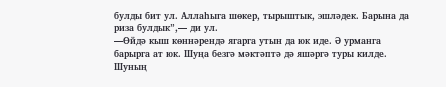булды бит ул. Аллаһыга шөкер, тырыштык, эшләдек. Барына да риза булдык”,— ди ул.
—Өйдә кыш көннәрендә ягарга утын да юк иде. Ә урманга барырга ат юк. Шуңа безгә мәктәптә дә яшәргә туры килде. Шуның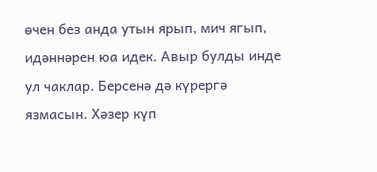өчен без анда утын ярып, мич ягып, идәннәрен юа идек. Авыр булды инде ул чаклар. Берсенә дә күрергә язмасын. Хәзер күп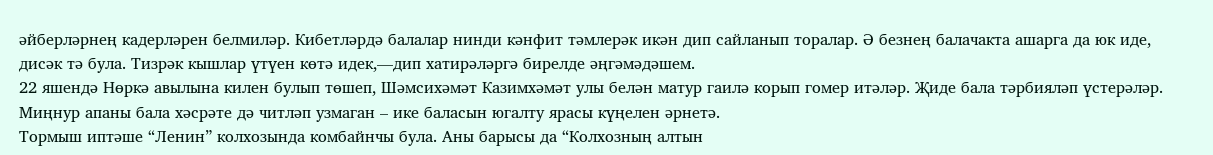әйберләрнең кадерләрен белмиләр. Кибетләрдә балалар нинди кәнфит тәмлерәк икән дип сайланып торалар. Ә безнең балачакта ашарга да юк иде, дисәк тә була. Тизрәк кышлар үтүен көтә идек,—дип хатирәләргә бирелде әңгәмәдәшем.
22 яшендә Нөркә авылына килен булып төшеп, Шәмсихәмәт Казимхәмәт улы белән матур гаилә корып гомер итәләр. Җиде бала тәрбияләп үстерәләр. Миңнур апаны бала хәсрәте дә читләп узмаган – ике баласын югалту ярасы күңелен әрнетә.
Тормыш иптәше “Ленин” колхозында комбайнчы була. Аны барысы да “Колхозның алтын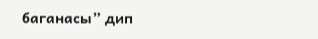баганасы” дип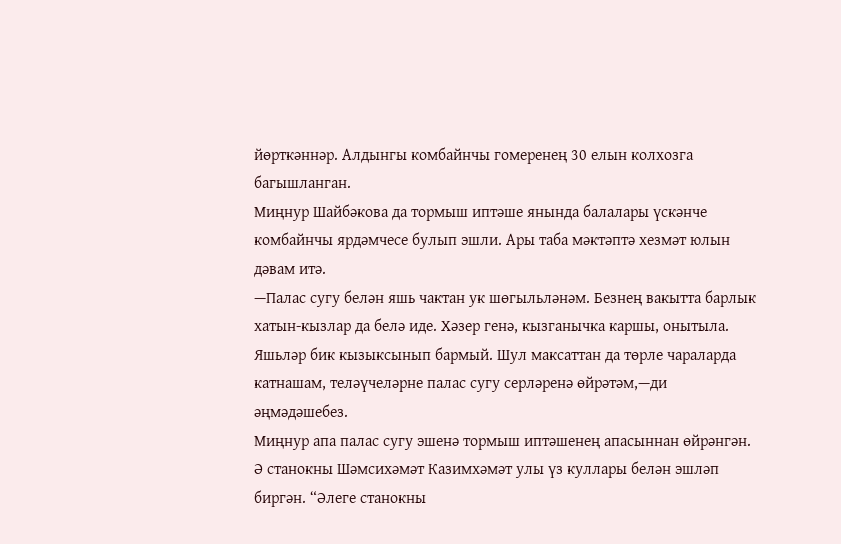йөрткәннәр. Алдынгы комбайнчы гомеренең 30 елын колхозга багышланган.
Миңнур Шайбәкова да тормыш иптәше янында балалары үскәнче комбайнчы ярдәмчесе булып эшли. Ары таба мәктәптә хезмәт юлын дәвам итә.
—Палас сугу белән яшь чактан ук шөгыльләнәм. Безнең вакытта барлык хатын-кызлар да белә иде. Хәзер генә, кызганычка каршы, онытыла. Яшьләр бик кызыксынып бармый. Шул максаттан да төрле чараларда катнашам, теләүчеләрне палас сугу серләренә өйрәтәм,—ди әңмәдәшебез.
Миңнур апа палас сугу эшенә тормыш иптәшенең апасыннан өйрәнгән. Ә станокны Шәмсихәмәт Казимхәмәт улы үз куллары белән эшләп биргән. “Әлеге станокны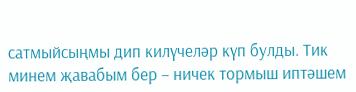сатмыйсыңмы дип килүчеләр күп булды. Тик минем җавабым бер – ничек тормыш иптәшем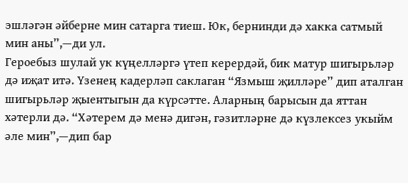эшләгән әйберне мин сатарга тиеш. Юк, бернинди дә хакка сатмый мин аны”,—ди ул.
Героебыз шулай ук күңелләргә үтеп керердәй, бик матур шигырьләр дә иҗат итә. Үзенең кадерләп саклаган “Язмыш җилләре” дип аталган шигырьләр җыентыгын да күрсәтте. Аларның барысын да яттан хәтерли дә. “Хәтерем дә менә дигән, гәзитләрне дә күзлексез укыйм әле мин”,—дип бар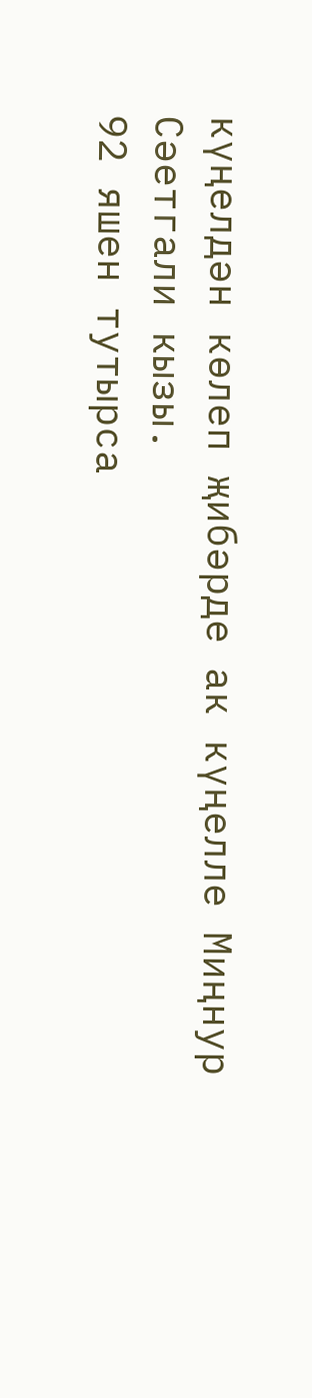күңелдән көлеп җибәрде ак күңелле Миңнур Сәетгали кызы.
92 яшен тутырса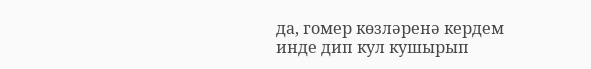да, гомер көзләренә кердем инде дип кул кушырып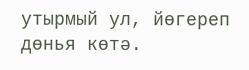утырмый ул, йөгереп дөнья көтә.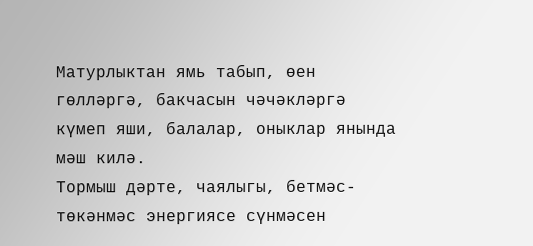Матурлыктан ямь табып, өен гөлләргә, бакчасын чәчәкләргә күмеп яши, балалар, оныклар янында мәш килә.
Тормыш дәрте, чаялыгы, бетмәс-төкәнмәс энергиясе сүнмәсен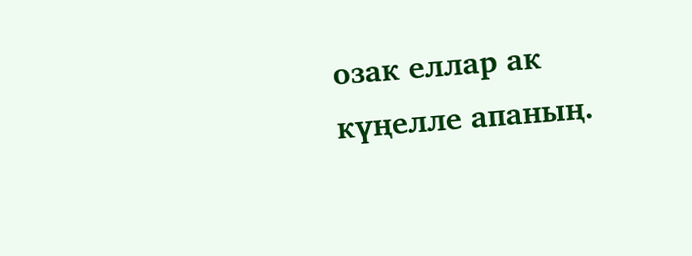озак еллар ак күңелле апаның.